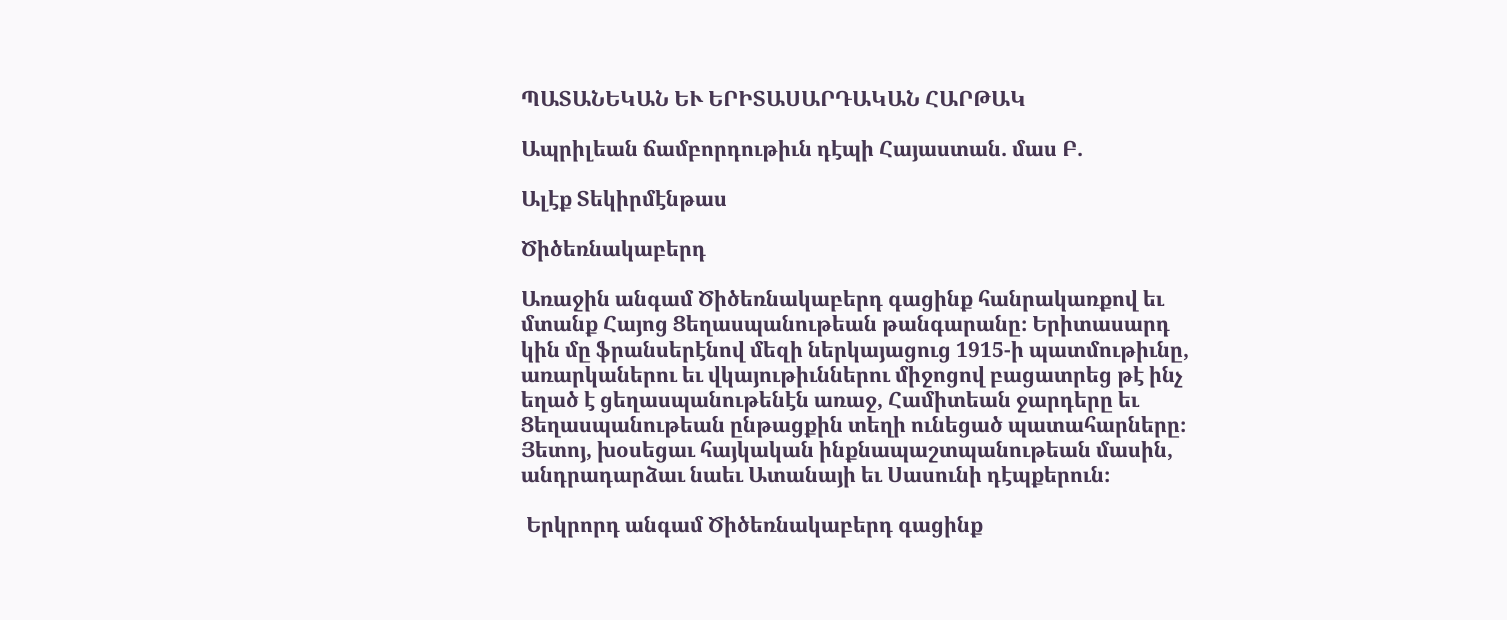ՊԱՏԱՆԵԿԱՆ ԵՒ ԵՐԻՏԱՍԱՐԴԱԿԱՆ ՀԱՐԹԱԿ

Ապրիլեան ճամբորդութիւն դէպի Հայաստան. մաս Բ.

Ալէք Տեկիրմէնթաս

Ծիծեռնակաբերդ

Առաջին անգամ Ծիծեռնակաբերդ գացինք հանրակառքով եւ մտանք Հայոց Ցեղասպանութեան թանգարանը։ Երիտասարդ կին մը ֆրանսերէնով մեզի ներկայացուց 1915-ի պատմութիւնը, առարկաներու եւ վկայութիւններու միջոցով բացատրեց թէ ինչ եղած է ցեղասպանութենէն առաջ, Համիտեան ջարդերը եւ Ցեղասպանութեան ընթացքին տեղի ունեցած պատահարները։ Յետոյ, խօսեցաւ հայկական ինքնապաշտպանութեան մասին, անդրադարձաւ նաեւ Ատանայի եւ Սասունի դէպքերուն։

 Երկրորդ անգամ Ծիծեռնակաբերդ գացինք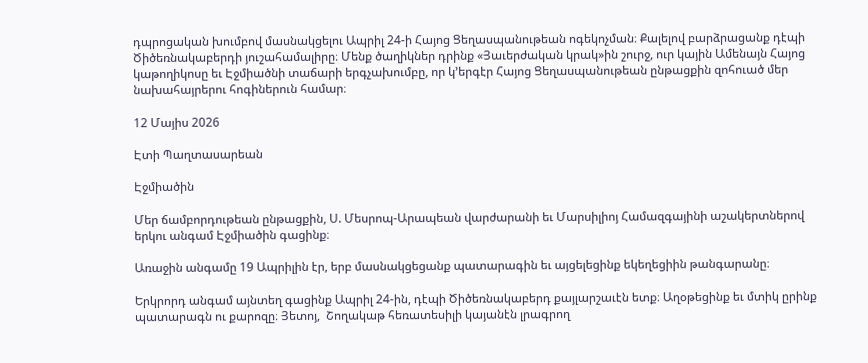դպրոցական խումբով մասնակցելու Ապրիլ 24-ի Հայոց Ցեղասպանութեան ոգեկոչման։ Քալելով բարձրացանք դէպի Ծիծեռնակաբերդի յուշահամալիրը։ Մենք ծաղիկներ դրինք «Յաւերժական կրակ»ին շուրջ, ուր կային Ամենայն Հայոց կաթողիկոսը եւ Էջմիածնի տաճարի երգչախումբը, որ կ’երգէր Հայոց Ցեղասպանութեան ընթացքին զոհուած մեր նախահայրերու հոգիներուն համար։

12 Մայիս 2026

Էտի Պաղտասարեան

Էջմիածին

Մեր ճամբորդութեան ընթացքին, Ս. Մեսրոպ-Արապեան վարժարանի եւ Մարսիլիոյ Համազգայինի աշակերտներով երկու անգամ Էջմիածին գացինք։

Առաջին անգամը 19 Ապրիլին էր, երբ մասնակցեցանք պատարագին եւ այցելեցինք եկեղեցիին թանգարանը։

Երկրորդ անգամ այնտեղ գացինք Ապրիլ 24-ին, դէպի Ծիծեռնակաբերդ քայլարշաւէն ետք։ Աղօթեցինք եւ մտիկ ըրինք պատարագն ու քարոզը։ Յետոյ,  Շողակաթ հեռատեսիլի կայանէն լրագրող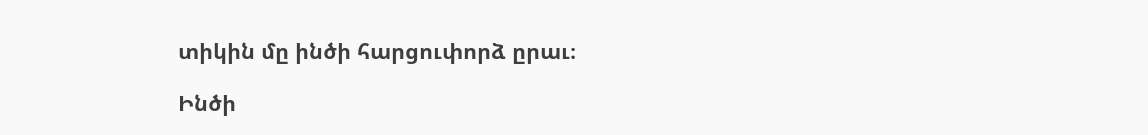տիկին մը ինծի հարցուփորձ ըրաւ։

Ինծի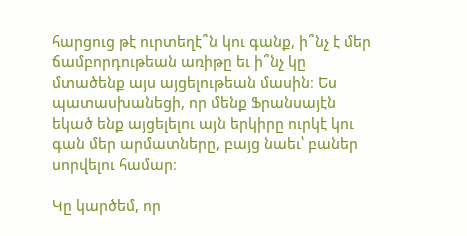հարցուց թէ ուրտեղէ՞ն կու գանք, ի՞նչ է մեր ճամբորդութեան առիթը եւ ի՞նչ կը մտածենք այս այցելութեան մասին։ Ես պատասխանեցի, որ մենք Ֆրանսայէն եկած ենք այցելելու այն երկիրը ուրկէ կու գան մեր արմատները, բայց նաեւ՝ բաներ սորվելու համար։

Կը կարծեմ, որ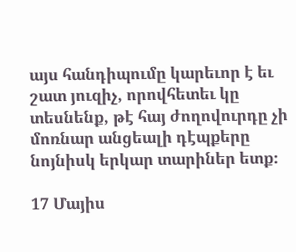այս հանդիպումը կարեւոր է եւ շատ յուզիչ, որովհետեւ կը տեսնենք, թէ հայ ժողովուրդը չի մոռնար անցեալի դէպքերը նոյնիսկ երկար տարիներ ետք։

17 Մայիս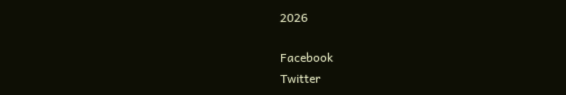2026

Facebook
Twitter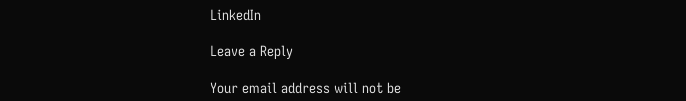LinkedIn

Leave a Reply

Your email address will not be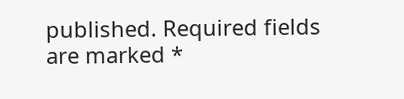published. Required fields are marked *